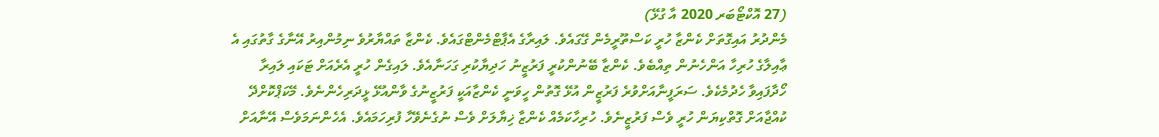(27 އޮކްޓޯބަރ 2020 އާ ގުޅޭ)
މެންދުރު އައިގޮތަށް ކެންޒާ ހުރީ ކަސްތޫރީމެން ގޭގައެވެ. ލައިރާގެ އެޕާޓްމެންޓްގައެވެ. ކެންޒާ ތައްޔާރުވެ ނިމުންއިރު އޭނާގެ ގާތުގައި އެ ޢާއިލާގެ ހުރިހާ އަންހެނުން ތިއްބެވެ. ކެންޒާ ބޭނުންކުރީ ފަރުޒީނު ހަދިޔާކުރި ގަހަނާއެވެ. ލައިގެން ހުރީ އެރެއަށް ޓަކައި ލައިރާ ހޯދާފައިވާ ހެދުމެކެވެ. ސަރަފީނާއަށްވުރެ ފަރުޒީން އުޅޭ ގޮތުން ހީވަނީ ކެންޒާއަކީ ފަރުޒީނުގެ ވާންއުޅޭ ޅީދަރިހެންނެވެ. މޭކަޕްކޮށްދޭ ކުއްޖާއަށް ގޮތްކިޔަން ހުރީ ވެސް ފަރުޒީނެވެ. ހުރިހާކަމެއް ކެންޒާ ޚިޔާލަށް ވެސް ނުގެނެވޭހާ ފުރިހަމައެވެ. އެހެންނަމަވެސް އޭނާއަށް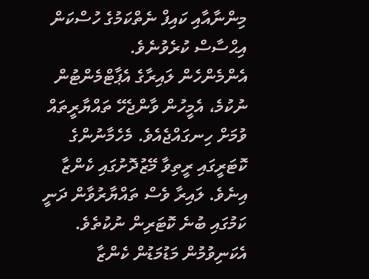މިންނާއާއި ކައިފް ނެތްކަމުގެ ހުސްކަން އިޙްސާސް ކުރެވުނެވެ.
އެންމެންހެން ލައިރާގެ އެޕާޓްމެންޓުން ނުކުމެ، އެމީހުން ވާންޖެހޭ ތައްޔާރީތައް ވުމަށް ހިނގައްޖެއެވެ. މެހެމާނުންގެ ކޮޓަރީގައި ރީތިވާ މޭޒުދޮށުގައި ކެންޒާ އިނެވެ. ލައިރާ ވެސް ތައްޔާރުވާން ދަނީ ކަމުގައި ބުނެ ކޮޓަރިން ނުކުތެވެ. އެކަނިވުމުން މަޑުމަޑުން ކެންޒާ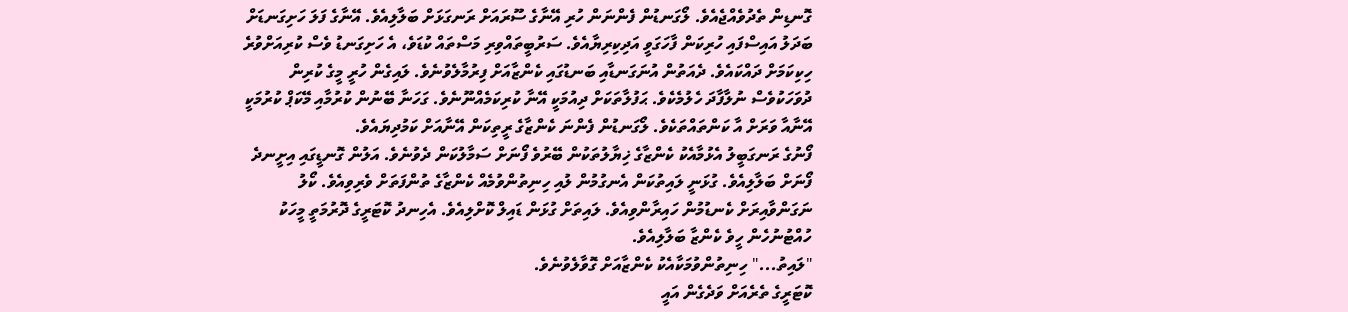ގޮނޑިން ތެދުވެއްޖެއެވެ. ލޯގަނޑުން ފެންނަން ހުރި އޭނާގެ ސޫރައަށް ރަނގަޅަށް ބަލާލިއެވެ. އޭނާގެ ފަލަ ހަށިގަނޑަށް ބަދަލު އައިސްފައި ހުރިކަން ފާހަގަވީ އަދިކިރިޔާއެވެ. ސަރުބީތައްވިރި މަސްތައް ކުޑަވެ، އެ ހަށިގަނޑު ވެސް ކުރިއަށްވުރެ ހިކިކަމަށް ދައްކައެވެ. ދެއަތުން އުނަގަނޑާއި ބަނޑުގައި ކެންޒާއަށް ފިރުމާލެވުނެވެ. ލައިގެން ހުރީ މީގެ ކުރިން ދުވަހަކުވެސް ނުލާފާދަ ހެލުމެކެވެ. ޙަފުލާތަކަށް ދިއުމަކީ އޭނާ ކުރިކަމެއްނޫނެވެ. ގަހަނާ ބޭނުން ކުރުމާއި މޭކަޕް ކުރުމަކީ އޭނާއާ ވަރަށް އާ ކަންތައްތަކެވެ. ލޯގަނޑުން ފެންނަ ކެންޒާގެ ރީތިކަން އޭނާއަށް ކަމުދިޔައެވެ.
ފޯނުގެ ރަނގަބީލު އެޅުމާއެކު ކެންޒާގެ ޚިޔާލުތަކުން ބޭރުވެ ފޯނަށް ސަމާލުކަން ދެވުނެވެ. އަލުން ގޮނޑީގައި އިށީނދެ ފޯނަށް ބަލާލިއެވެ. ގުޅަނީ ލައިތުކަން އެނގުމުން ލުއި ހިނިތުންވުމެއް ކެންޒާގެ ތުންފަތަށް ވެރިވިއެވެ. ކޯލު ނަގަންވާއިރަށް ކެނޑުމުން ހައިރާންވިއެވެ. ލައިތަށް ގުޅަން ޑައިލް ކޮށްލިއެވެ. އެހިނދު ކޮޓަރީގެ ދޮރުމަތީ މީހަކު ހުއްޓުނުހެން ހީވެ ކެންޒާ ބަލާލިއެވެ.
"ލައިތު..." ހިނިތުންވުމަކާއެކު ކެންޒާއަށް ގޮވާލެވުނެވެ.
ކޮޓަރީގެ ތެރެއަށް ވަދެގެން އައީ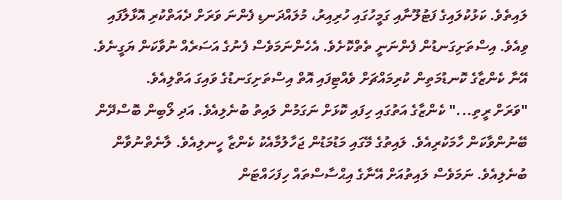ލައިތެވެ. ކަޅުކުލައިގެ ފަޓުލޫނާއި ގަމީހުގައި ހުރިއިރު، މުލައްދަނޑި ފެންނަ ވަރަށް ދެއަތްކުރި އޮޅާލާފައި ވިއެވެ. އިސްތަށިގަނޑުން ފެންނަނީ ތެތްކޮށެވެ. އެހެންނަމަވެސް ފެނުގެ އަސަރެއް ނުވާކަން ޔަގީނެވެ. އޭނާ ކެންޒާގެ ކޮނޑުމަތިން ކުރިމައްޗަށް ވެއްޓިފައި އޮތް އިސްތަށިގަނޑުގެ ވައިގަ އަތްލިއެވެ.
"ވަރަށް ރީތި..." ކެންޒާގެ އަތުގައި ހިފައި ކޮޅަށް ނަގަމުން ލައިތު ބުނެލިއެވެ. އަދި ލޯބިން ބޮސްދޭން ބޭނުންވާކަން ހާމަކުރިއެވެ. ލައިތުގެ މޭގައި މަޑުމަޑުން ޖަހާލުމާއެކު ކެންޒާ ހީނލިއެވެ. ލާނެތްނުވާން ބުނެލިއެވެ. ނަމަވެސް ލައިތުއަށް އޭނާގެ އިޙްސާސްތައް ހިފަހައްޓަން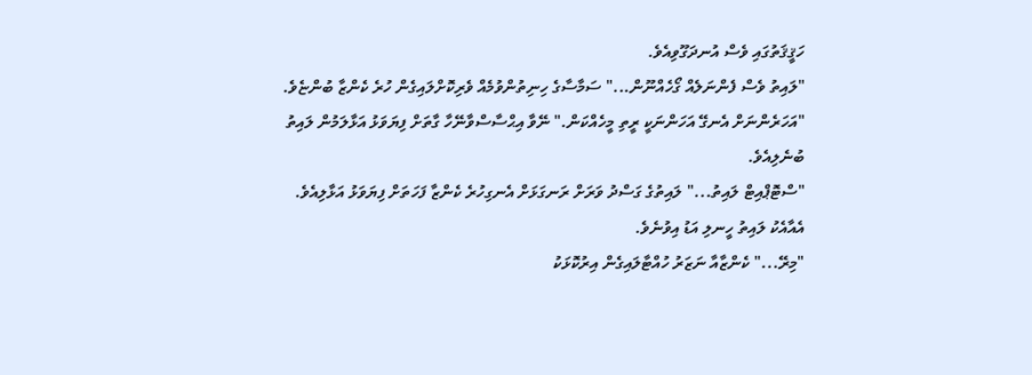ހަޤީޤަތުގައި ވެސް އުނދަގޫވިއެވެ.
"ލައިތު ވެސް ފެންނަލެއް ގޯހެއްނޫން..." ސަމާސާގެ ހިނިތުންވުމެއް ވެރިކޮށްލައިގެން ހުރެ ކެންޒާ ބުންޏެވެ.
"އަހަރެންނަށް އެނގޭ އަހަންނަކީ ރީތި މީހެއްކަން." ނޭވާ އިޙްސާސްވާނޭހާ ގާތަށް ފިޔަވަޅު އަޅާލަމުން ލައިތު ބުނެލިއެވެ.
"ސްޓޮޕްއިޓް ލައިތު..." ލައިތުގެ ގަސްދު ވަރަށް ރަނގަޅަށް އެނގިހުރެ ކެންޒާ ފަހަތަށް ފިޔަވަޅު އަޅާލިއެވެ. އެއާއެކު ލައިތު ހީނލި އަޑު އިވުނެވެ.
"މިރޭ..." ކެންޒާއާ ނަޒަރު ހުއްޓާލައިގެން އިރުކޮޅަކު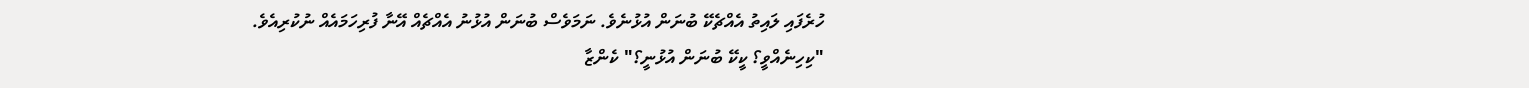ހުރެފައި ލައިތު އެއްޗެކޭ ބުނަން އުޅުނެވެ. ނަމަވެސް ބުނަން އުޅުނު އެއްޗެއް އޭނާ ފުރިހަމައެއް ނުކުރިއެވެ.
"ކިހިނެއްވީ؟ ކީކޭ ބުނަން އުޅުނީ؟" ކެންޒާ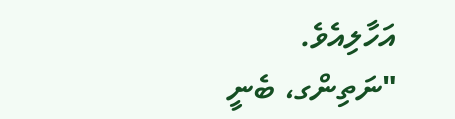އަހާލިއެވެ.
"ނަތިންގ، ބެނީ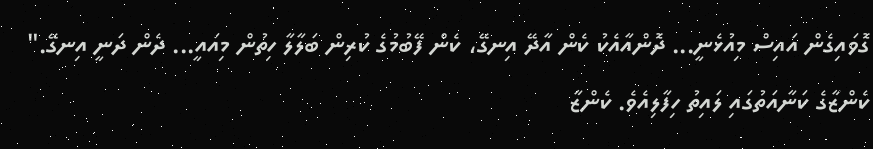ގޮވައިގެން އައިސް މިއުޅެނީ... ދޮންއާއެކު ކެން އާދޭ އިނގޭ، ކެން ފޭބުމުގެ ކުރިން ބަލާލާ ހިތުން މިއައީ... ދެން ދަނީ އިނގޭ." ކެންޒާގެ ކަނާއަތުގައި ލައިތު ހިފާލިއެވެ. ކެންޒާ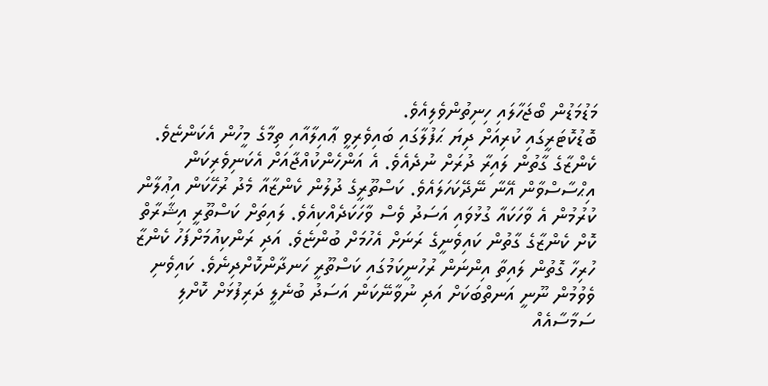މަޑުމަޑުން ބޯޖަހާލައި ހިނިތުންވެލިއެވެ.
ބޮޑުކޮޓަރީގައި ކުރިއަށް ދިޔަ ޙަފުލާގައި ބައިވެރިވީ ޢާއިލާއާއި ތިމާގެ މީހުން އެކަންޏެވެ. ކެންޒާގެ ގާތުން ލައިރާ ދުރަށް ނުދެއެވެ. އެ އަންހެންކުއްޖާއަށް އެކަނިވެރިކަން އިޙްސާސްވާން އޭނާ ނޭދޭކަހަލައެވެ. ކަސްތޫރީގެ ދުލުން ކެންޒާއާ މެދު ރުހޭކަން އިޢުލާން ކުރުމުން އެ ވާހަކައާ ގުޅުވައި އަސަދު ވެސް ވާހަކަދެއްކިއެވެ. ލައިތަށް ކަސްތޫރީ އިޝާރާތް ކޮށް ކެންޒާގެ ގާތުން ކައިވެނީގެ ރަނަށް އެހުމަށް ބުންޏެވެ. އަދި ރަންކިއުމަށްފަހު ކެންޒާ ހުރިހާ ގޮތުން ލައިތާ އިންނަން ރުހުނީކަމުގައި ކަސްތޫރީ ހަނދާންކޮށްދިނެވެ. ކައިވެނި ވެވުމުން ނޫނީ އަނތްބަކަށް އަދި ނުވާނޭކަން އަސަދު ބުނެލީ ދަރިފުޅަށް ކޮށްލި ސަމާސާއެއް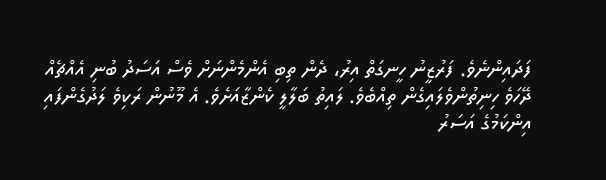ފަދައިންނެވެ. ފަރުޒީނު ހީނގަތް އިރު، ދެން ތިބި އެންމެންނަށް ވެސް އަސަދު ބުނި އެއްޗެއް ދޭހަވެ ހިނިތުންވެލައިގެން ތިއްބެވެ. ލައިތު ބަލާލީ ކެންޒާއަށެވެ. އެ މޫނުން ރަކިވެ ލަދުގެންފައި އިންކަމުގެ އަސަރު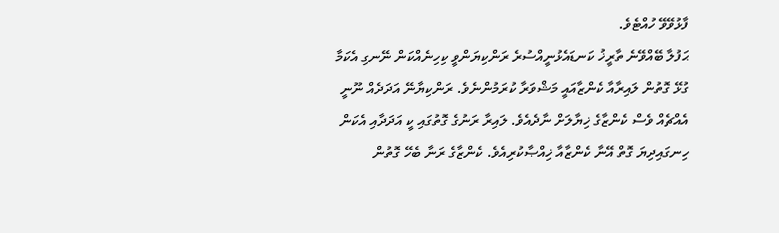ފާޅުވޭވޭ ހުއްޓެވެ.
ޙަފުލާ ބޭއްވޭނެ ތާރީޚު ކަނޑައެޅުނީއްސުރެ ރަންކިޔަންވީ ކިހިނެއްކަން ނޭނގި އެކަމާ ގުޅޭ ގޮތުން ލައިރާއާ ކެންޒާއައީ މަޝްވަރާ ކުރަމުންނެވެ. ރަންކިޔާނޭ އަދަދެއް ނޫނީ އެއްޗެއް ވެސް ކެންޒާގެ ޚިޔާލަށް ނާދެއެވެ. ލައިރާ ރަނުގެ ގޮތުގައި ކީ އަދަދާއި އެކަން ހިނގައިދިޔަ ގޮތް އޭނާ ކެންޒާއާ ޚިއްޞާކުރިއެވެ. ކެންޒާގެ ރަނާ ބެހޭ ގޮތުން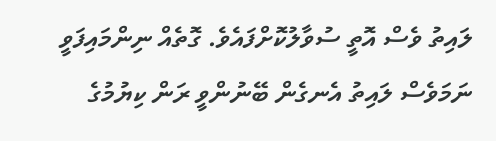ލައިތު ވެސް އޮތީ ސުވާލުކޮށްފައެވެ. ގޮތެއް ނިންމައިފަވީ ނަމަވެސް ލައިތު އެނގެން ބޭނުންވީ ރަން ކިޔުމުގެ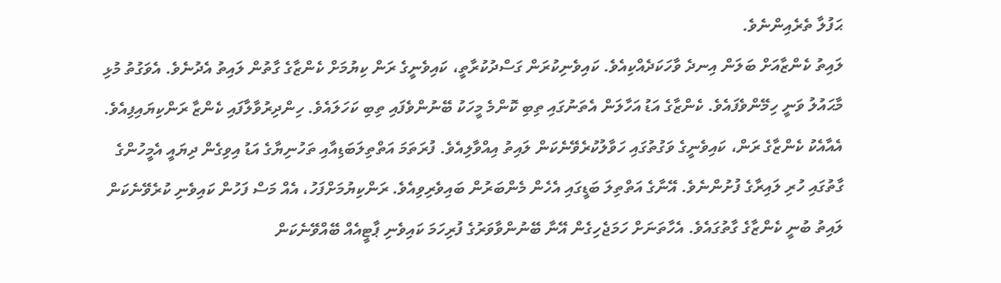ޙަފުލާ ތެރެއިންނެވެ.
ލައިތު ކެންޒާއަށް ބަލަން އިނދެ ވާހަކަދެއްކިއެވެ. ކައިވެނިކުރަން ގަސްދުކުރާތީ، ކައިވެނީގެ ރަން ކިޔުމަށް ކެންޒާގެ ގާތުން ލައިތު އެދުނެވެ. އެވަގުތު މުޅި މާޙައުލު ވަނީ ހިމޭންވެފައެވެ. ކެންޒާގެ އަޑު އަހާލަން އެތަނުގައި ތިބި ކޮންމެ މީހަކު ބޭނުންވެފައި ތިބި ކަހަލައެވެ. ހިންދިރުވާލާފައި ކެންޒާ ރަންކިޔައިފިއެވެ. އެއާއެކު ކެންޒާގެ ރަން، ކައިވެނީގެ ވަގުތުގައި ހަވާލުކުރެވޭނެކަން ލައިތު އިއްވާލިއެވެ. ފުރަތަމަ އަތްތިލަބަޑިއާއި ތަހުނިޔާގެ އަޑު އިވިގެން ދިޔައީ އެމީހުންގެ ގާތުގައި ހުރި ލައިރާގެ ފުށުންނެވެ. އޭނާގެ އަތްތިލަ ބަޑީގައި އެހެން މެންބަރުން ބައިވެރިވިއެވެ. ރަންކިޔުމަށްފަހު، އެއް މަސް ފަހުން ކައިވެނި ކުރެވޭނެކަން ލައިތު ބުނީ ކެންޒާގެ ގާތުގައެވެ. އެހާތަނަށް ހަމަޖެހިގެން އޭނާ ބޭނުންވާވަރުގެ ފުރިހަމަ ކައިވެނި ޕާޓީއެއް ބޭއްވޭނެކަން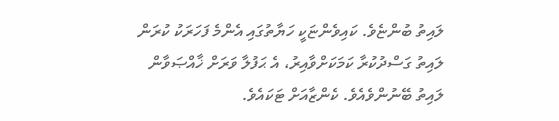ލައިތު ބުންޏެވެ. ކައިވެންޏަކީ ހަޔާތުގައި އެންމެ ފަހަރަކު ކުރަން ލައިތު ގަސްދުކުރާ ކަމަކަށްވާއިރު، އެ ޙަފުލާ ވަރަށް ޚާއްޞަވާން ލައިތު ބޭނުންވެއެވެ. ކެންޒާއަށް ޓަކައެވެ.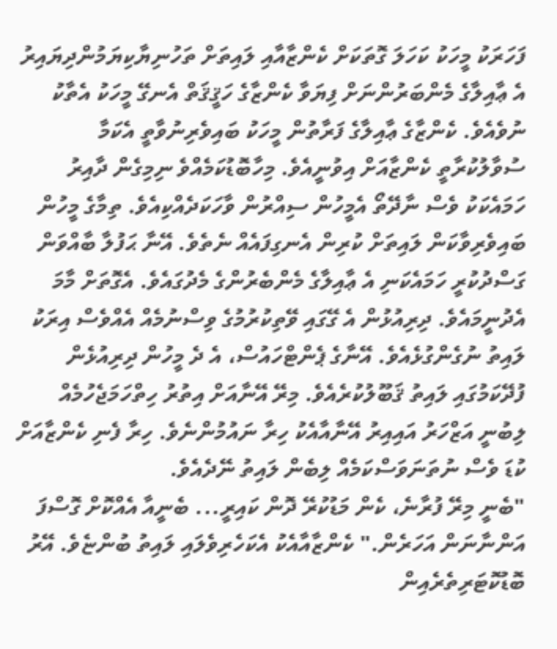ފަހަރަކު މީހަކު ކަހަލަ ގޮތަކަށް ކެންޒާއާއި ލައިތަށް ތަހުނިޔާކިޔަމުންދިޔައިރު އެ ޢާއިލާގެ މެންބަރުންނަށް ފިޔަވާ ކެންޒާގެ ހަޤީޤަތް އެނގޭ މީހަކު އެތާކު ނުވެއެވެ. ކެންޒާގެ ޢާއިލާގެ ފަރާތުން މީހަކު ބައިވެރިނުވާތީ އެކަމާ ސުވާލުކުރާތީ ކެންޒާއަށް އިވުނީއެވެ. މިހާބޮޑުކަމެއްވެ ނިމިގެން ދާއިރު ހަމައެކަކު ވެސް ނާދޭތޯ އެމީހުން ސިއްރުން ވާހަކަދެއްކިއެވެ. ތިމާގެ މީހުން ބައިވެރިވާކަން ލައިތަށް ކުރިން އެނގިފައެއް ނެތެވެ. އޭނާ ޙަފުލާ ބާއްވަން ގަސްދުކުރީ ހަމައެކަނި އެ ޢާއިލާގެ މެންބެރުންގެ މެދުގައެވެ. އެގޮތަށް މާމަ އެދުނީމައެވެ. ދިރިއުޅުން އެ ގޭގައި ވޭތިކުރުމުގެ ވިސްނުމެއް އެއްވެސް އިރަކު ލައިތު ނުގެންގުޅެއެވެ. އޭނާގެ ޕެންޓްހައުސް، އެ ދެ މީހުން ދިރިއުޅެން ފުދޭކަމުގައި ލައިތު ޤަބޫލުކުރެއެވެ. މިރޭ އޭނާއަށް އިތުރު ހިތްހަމަޖެހުމެއް ލިބުނީ އަޒްހަރު އައިއިރު އޭނާއާއެކު ހިރާ ނައުމުންނެވެ. ހިރާ ފެނި ކެންޒާއަށް ކުޑަ ވެސް ނުތަނަވަސްކަމެއް ލިބެން ލައިތު ނޭދެއެވެ.
"ބެނީ މިރޭ ފުރާނެ، ކެން މަޑުކުރޭ ދޮން ކައިރީ... ބެނީއާ އެއްކޮށް ގޮސްފަ އަންނާނަން އަހަރެން." ކެންޒާއާއެކު އެކަހެރިވެލައި ލައިތު ބުންޏެވެ. އޭރު ބޮޑުކޮޓަރިތެރެއިން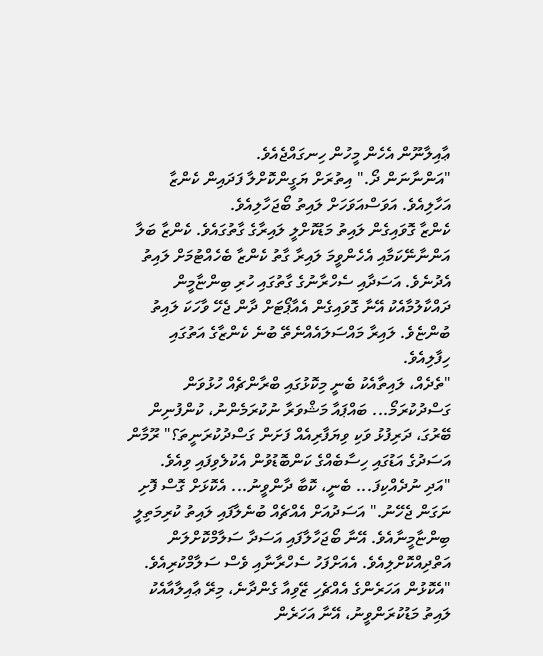ޢާއިލާނޫން އެހެން މީހުން ހިނގައްޖެއެވެ.
"އަންނާނަން ދޯ." އިތުރަށް ޔަގީންކޮށްލާ ފަދައިން ކެންޒާ އަހާލިއެވެ. އަވަސްއަވަހަށް ލައިތު ބޯޖަހާލިއެވެ.
ކެންޒާ ގޮވައިގެން ލައިތު މަޑުކޮށްލީ ލައިރާގެ ގާތުގައެވެ. ކެންޒާ ބަލާ އަންނާނޭކަމާއި އެހެންވީމަ ލައިރާ ގާތު ކެންޒާ ބެހެއްޓުމަށް ލައިތު އެދުނެވެ. އަސަދާއި ސެހްރާނުގެ ގާތުގައި ހުރި ބިންޏާމީން ދައްކާލުމާއެކު އޭނާ ގޮވައިގެން އެއާޕޯޓަށް ދާން ޖެހޭ ވާހަކަ ލައިތު ބުންޏެވެ. ލައިރާ މައްސަލައެއްނެތޭ ބުނެ ކެންޒާގެ އަތުގައި ހިފާލިއެވެ.
"ތެދެއް، ލައިތާއެކު ބެނީ މިކޮޅުގައި ބްރާންޗެއް ހުޅުވަން ގަސްދުކުރަމޯ... ބައްޕައާ މަޝްވަރާ ނުކުރަމެންނު، ކުންފުނިން ބޭރުގަ، ދަރިފުޅު ވަކި ވިޔަފާރިއެއް ފަށަން ގަސްދުކުރަނީތަ؟" ރޫމާން އަސަދުގެ އަޑުގައި ހިސާބެއްގެ ކަންބޮޑުވުން އެކުލެވިފައި ވިއެވެ.
"އަދި ނުދެއްކިފަ... ބެނީ، ކޮބާ ދާންވީނު... އެކޮޅަށް ގޮސް ފޮށި ނަގަން ޖެހޭނު." އަސަދުއަށް އެއްޗެއް ބުނެލާފައި ލައިތު ކުރިމަތިލީ ބިންޏާމީނާއެވެ. އޭނާ ބޯޖަހާލާފައި އަސަދާ ސަލާމްކޮށްލަން އަތްދިއްކޮށްލިއެވެ. އެއަށްފަހު ސެހްރާނާއި ވެސް ސަލާމްކުރިއެވެ.
"އެކޮޅުން އަހަރެންގެ އެއްޗެހި ޒޭވިއާ ގެންދާނެ، މިރޭ ޢާއިލާއާއެކު ލައިތު މަޑުކުރަންވީނު، އޭނާ އަހަރެން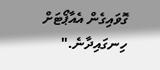ގޮވައިގެން އެއާޕޯޓަށް ހިނގައިދާނެ."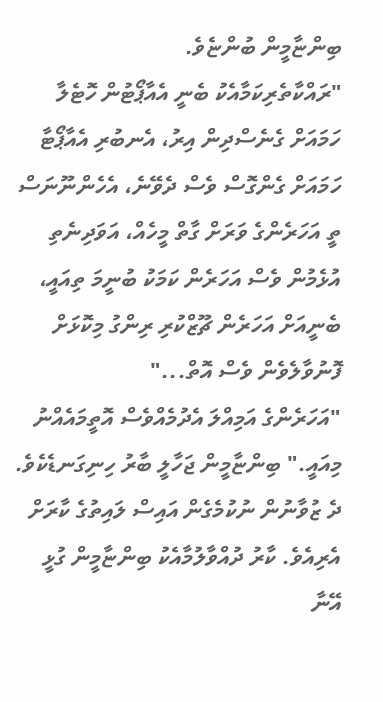ބިންޏާމީން ބުންޏެވެ.
"ރައްކާތެރިކަމާއެކު ބެނީ އެއާޕޯޓުން ހޮޓެލާ ހަމައަށް ގެނެސްދިން އިރު، އެނބުރި އެއާޕޯޓާ ހަމައަށް ގެންގޮސް ވެސް ދެވޭނެ، އެހެންނޫނަސް ތީ އަހަރެންގެ ވަރަށް ގާތް މީހެއް، އަވަދިނެތި އުޅެމުން ވެސް އަހަރެން ކަމަކު ބުނީމަ ތިއައީ، ބެނީއަށް އަހަރެން ޗޫޒްކުރި ރިންގު މިކޮޅަށް ފޮނުވާލެވެން ވެސް އޮތް..."
"އަހަރެންގެ އަމިއްލަ އެދުމެއްވެސް އޮތީމައެއްނު މިއައީ." ބިންޏާމީން ޖަހާލީ ބާރު ހިނިގަނޑެކެވެ.
ދެ ޒުވާނުން ނުކުމެގެން އައިސް ލައިތުގެ ކާރަށް އެރިއެވެ. ކާރު ދުއްވާލުމާއެކު ބިންޏާމީން ގުޅީ އޭނާ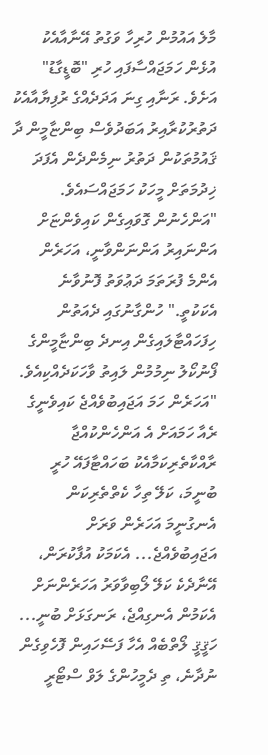މާލެ އައުމުން ހުރިހާ ވަގުތު އޭނާއާއެކު އުޅެން ހަމަޖައްސާފައި ހުރި "ބޮޑީގާޑު" އަށެވެ. ރަނާއި ގިނަ އަދަދެއްގެ ރުފިޔާއާއެކު ދަތުރުކުރާއިރު އަބަދުވެސް ބިންޏާމީން ދާ ޤައުމުތަކުން ދަތުރު ނިމެންދެން އެފަދަ ޚިދުމަތަށް މީހަކު ހަމަޖައްސައެވެ.
"އަންހެނުން ގޮވައިގެން ކައިވެންޏަށް އަންނައިރު އަންނަންވާނީ، އަހަރެން އެންމެ ފުރަތަމަ ދަޢުވަތު ފޮނުވާނެ އެކަކުތީ." ހުންގާނުގައި ދެއަތުން ހިފަހައްޓާލައިގެން އިނދެ ބިންޏާމީންގެ ފޯނުކޯލު ނިމުމުން ލައިތު ވާހަކަދެއްކިއެވެ.
"އަހަރެން ހަމަ އަޖައިބުވެއްޖެ ކައިވެނީގެ ރެއާ ހަމައަށް އެ އަންހެންކުއްޖާ ރާއްކާތެރިކަމާއެކު ބަހައްޓާފައޭ ހުރީ ބުނީމަ، ކަލޭ ތިހާ ކެތްތެރިކަން އެނގުނީމަ އަހަރެން ވަރަށް އަޖައިބުވެއްޖެ... އެކަމަކު އުފާކުރަން، އޭނާދެކެ ކަލޭ ލޯބިވާވަރު އަހަރެންނަށް އެކަމުން އެނގިއްޖެ، ރަނގަޅަށް ބުނީ... ހަޤީޤީ ލޯތްބެއް އެހާ ފަސޭހައިން ފޮހެވިގެން ނުދާނެ، ތި ދެމީހުންގެ ލަވް ސްޓޯރީ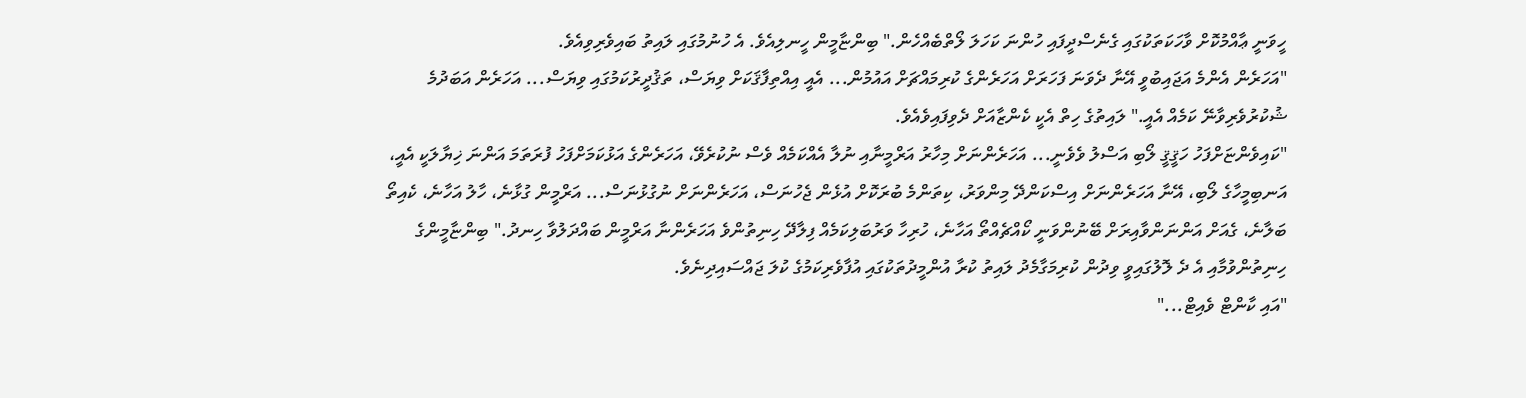ހީވަނީ ޢާއްމުކޮށް ވާހަކަތަކުގައި ގެނެސްދީފައި ހުންނަ ކަހަލަ ލޯތްބެއްހެން." ބިންޏާމީން ހީނލިއެވެ. އެ ހުނުމުގައި ލައިތު ބައިވެރިވިއެވެ.
"އަހަރެން އެންމެ އަޖައިބުވީ އޭނާ ދެވަނަ ފަހަރަށް އަހަރެންގެ ކުރިމައްޗަށް އައުމުން... އެއީ އިއްތިފާޤަކަށް ވިޔަސް، ތަޤުދީރުކަމުގައި ވިޔަސް... އަހަރެން އަބަދުމެ ޝުކުރުވެރިވާނޭ ކަމެއް އެއީ." ލައިތުގެ ހިތް އެކީ ކެންޒާއަށް ދެވިފައިވެއެވެ.
"ކައިވެންޏަށްފަހު ހަޤީޤީ ލޯބި އަސްލު ވެވެނީ... އަހަރެންނަށް މިހާރު އަރްމީނާއި ނުލާ އެއްކަމެއް ވެސް ނުކުރެވޭ، އަހަރެންގެ އަޅުކަމަށްފަހު ފުރަތަމަ އަންނަ ޚިޔާލަކީ އެއީ، އަނބިމީހާގެ ލޯބި، އޭނާ އަހަރެންނަށް އިސްކަންދޭ މިންވަރު، ކިތަންމެ ބުރަކޮށް އުޅެން ޖެހުނަސް، އަހަރެންނަށް ނުގުޅުނަސް... އަރްމީން ގުޅާނެ، ހާލު އަހާނެ، ކެއިތޯ ބަލާނެ، ގެއަށް އަންނަންވާއިރަށް ބޭނުންވަނީ ކޯއްޗެއްތޯ އަހާނެ، ހުރިހާ ވަރުބަލިކަމެއް ފިލާދޭ ހިނިތުންވެ އަހަރެންނާ އަރްމީން ބައްދަލުވާ ހިނދު." ބިންޏާމީންގެ ހިނިތުންވުމާއި އެ ދެ ލޮލުގައިވީ ވިދުން ކުރިމަގާމެދު ލައިތު ކުރާ އުންމީދުތަކުގައި އުފާވެރިކަމުގެ ކުލަ ޖައްސައިދިނެވެ.
"އައި ކާންޓް ވެއިޓް..."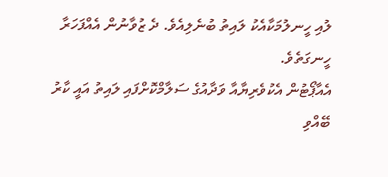ލުއި ހީނލުމަކާއެކު ލައިތު ބުނެލިއެވެ. ދެ ޒުވާނުން އެއްފަހަރާ ހީނގަތެވެ.
އެއާޕޯޓުން އެކުވެރިޔާއާ ވަދާއުގެ ސަލާމްކޮށްފައި ލައިތު އައީ ކާރު ބޭއްވި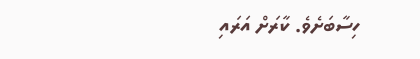ހިސާބަށެވެ. ކާރަށް އަރައި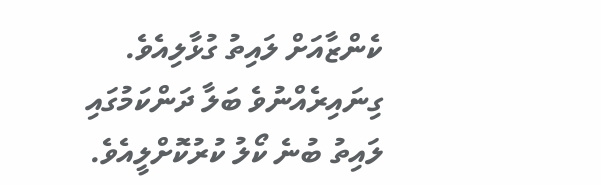ކެންޒާއަށް ލައިތު ގުޅާލިއެވެ. ގިނައިރެއްނުވެ ބަލާ ދަންކަމުގައި ލައިތު ބުނެ ކޯލު ކުރުކޮށްލީއެވެ.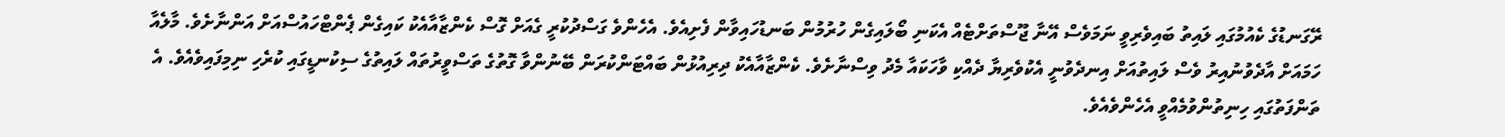ރޭގަނޑުގެ ކެއުމުގައި ލައިތު ބައިވެރިވީ ނަމަވެސް އޭނާ ޖޫސްތަށްޓެއް އެކަނި ބޯލައިގެން ހުރުމުން ބަނޑުހައިވާން ފެށިއެވެ. އެހެންވެ ގަސްދުކުރީ ގެއަށް ގޮސް ކެންޒާއާއެކު ކައިގެން ޕެންޓްހައުސްއަށް އަންނާށެވެ. މާލެއާ ހަމައަށް އާދެވުނުއިރު ވެސް ލައިތުއަށް އިނދެވުނީ އެކުވެރިޔާ ދެއްކި ވާހަކައާ މެދު ވިސްނާށެވެ. ކެންޒާއާއެކު ދިރިއުޅުން ބައްޓަންކުރަން ބޭނުންވާ ގޮތުގެ ތަސްވީރުތައް ލައިތުގެ ސިކުނޑީގައި ކުރެހި ނިމިފައިވެއެވެ. އެ ތަންފަތުގައި ހިނިތުންވުމެއްވީ އެހެންވެއެވެ.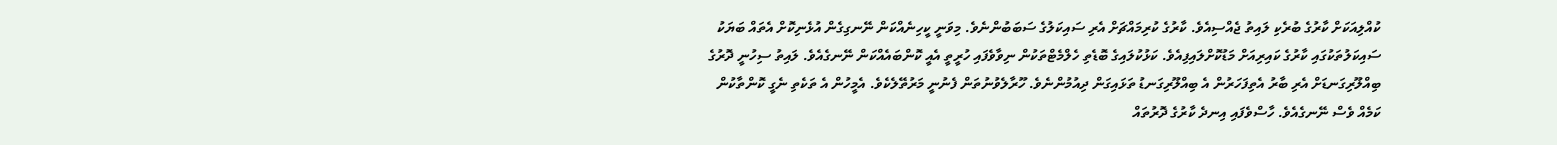ކުއްލިއަކަށް ކާރުގެ ބުރެކި ލައިތު ޖެއްސިއެވެ. ކާރުގެ ކުރިމައްޗަށް އެރި ސައިކަލުގެ ސަބަބުންނެވެ. މިވަނީ ކީހިނެއްކަން ނޭނގިގެން އުޅެނިކޮށް އެތައް ބަޔަކު ސައިކަލުތަކުގައި ކާރުގެ ކައިރިއަށް މަޑުކޮށްލައިފިއެވެ. ކަޅުކުލައިގެ ބޮޑެތި ހެލްމެޓްތަކުން ނިވާވެފައި ހުރީތީ އެއީ ކޮންބައެއްކަން ނޭނގެއެވެ. ލައިތު ސިހުނީ ދޮރުގެ ބިއްލޫރިގަނޑަށް އެރި ބާރު އެތިފަހަރުން އެ ބިއްލޫރިގަނޑު ތަޅައިގަން ދިއުމުންނެވެ. ހޫރާލެވުނުތަން ފެނުނީ މަރުތޭލެކެވެ. އެމީހުން އެ ތަކެތި ނެގީ ކޮންތާކުން ކަމެއް ވެސް ނޭނގެއެވެ. ހާސްވެފައި އިނދެ ކާރުގެ ދޮރުތައް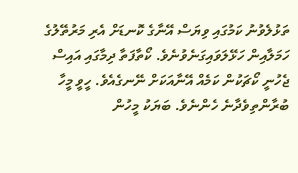ތަޅުލެވުނު ކަމުގައި ވިޔަސް އޭނާގެ ކޮނޑަށް އެރި މަރުތޭލުގެ ހަމަލާއިން ހަޅޭލަވައިގަނެވުނެވެ. ކޯތާފަތާ ދިމާގައި އައިސް ޖެހުނީ ކޯޗަކުން ކަމެއް އޭނާއަކަށް ނޭނގެއެވެ. ހީވީ މީހާ ބުރާންތިވެދާނެ ހެންނެވެ. ބަޔަކު މީހުން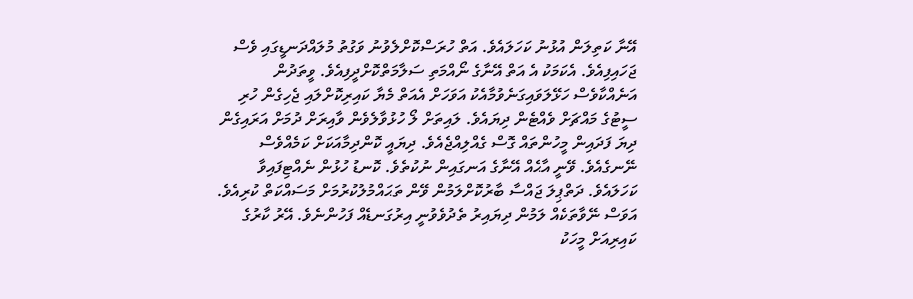އޭނާ ކަތިލަން އުޅުނު ކަހަލައެވެ. އަތް ހުރަސްކޮށްލެވުނު ވަގުތު މުލައްދަނޑީގައި ވެސް ޖަހައިފިއެވެ. އެކަމަކު އެ އަތް އޭނާގެ ނޯއްމަތި ސަލާމަތްކޮށްދީފިއެވެ. ވީތަދުން އަނެއްކާވެސް ހަޅޭލަވައިގަނެވުމާއެކު އަވަހަށް އެއަތް މެޔާ ކައިރިކޮށްލައި ޖެހިގެން ހުރި ސީޓުގެ މައްޗަށް ވެއްޓެން ދިޔައެވެ. ލައިތަށް ލޯ ހުޅުވާލެވެން ވާއިރަށް ދުމަށް އަރައިގެން ދިޔަ ފަދައިން މީހުންތައް ގޮސް ގެއްލިއްޖެއެވެ. ދިޔައީ ކޮންދިމާއަކަށް ކަމެއްވެސް ނޭނގެއެވެ. ވޭނީ އާޙެއް އޭނާގެ އަނގައިން ނުކުތެވެ. ކޮނޑު ހުޅުން ނެއްޓިފައިވާ ކަހަލައެވެ. ދަތްޕިލަ ޖައްސާ ބާރުކޮށްލަމުން ވޭން ތަޙައްމުލުކުރުމަށް މަސައްކަތް ކުރިއެވެ. އަވަސް ނޭވާތަކެއް ލަމުން ދިޔައިރު ތެދުވެވުނީ އިރުގަނޑެއް ފަހުންނެވެ. އޭރު ކާރުގެ ކައިރިއަށް މީހަކު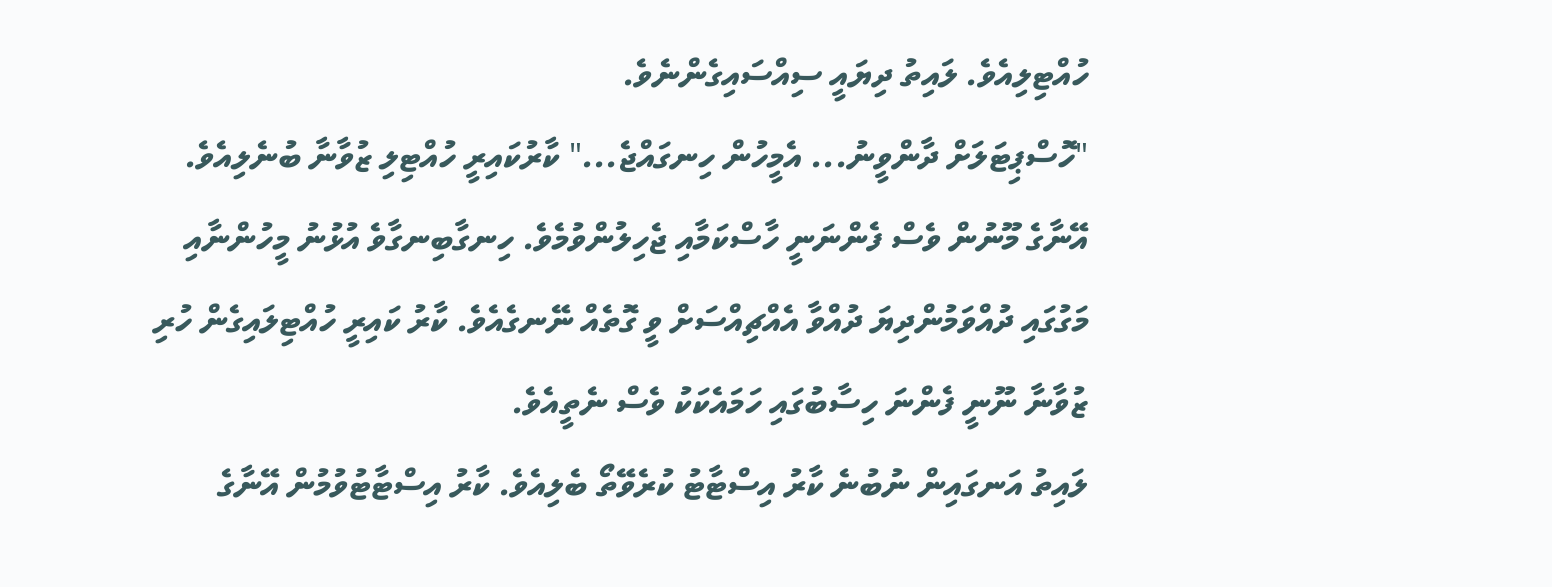ހުއްޓިލިއެވެ. ލައިތު ދިޔައީ ސިއްސައިގެންނެވެ.
"ހޮސްޕިޓަލަށް ދާންވީނު... އެމީހުން ހިނގައްޖެ..." ކާރުކައިރީ ހުއްޓިލި ޒުވާނާ ބުނެލިއެވެ. އޭނާގެ މޫނުން ވެސް ފެންނަނީ ހާސްކަމާއި ޖެހިލުންވުމެވެ. ހިނގާބިނގާވެ އުޅުނު މީހުންނާއި މަގުގައި ދުއްވަމުންދިޔަ ދުއްވާ އެއްޗިއްސަށް ވީ ގޮތެއް ނޭނގެއެވެ. ކާރު ކައިރީ ހުއްޓިލައިގެން ހުރި ޒުވާނާ ނޫނީ ފެންނަ ހިސާބުގައި ހަމައެކަކު ވެސް ނެތީއެވެ.
ލައިތު އަނގައިން ނުބުނެ ކާރު އިސްޓާޓު ކުރެވޭތޯ ބެލިއެވެ. ކާރު އިސްޓާޓުވުމުން އޭނާގެ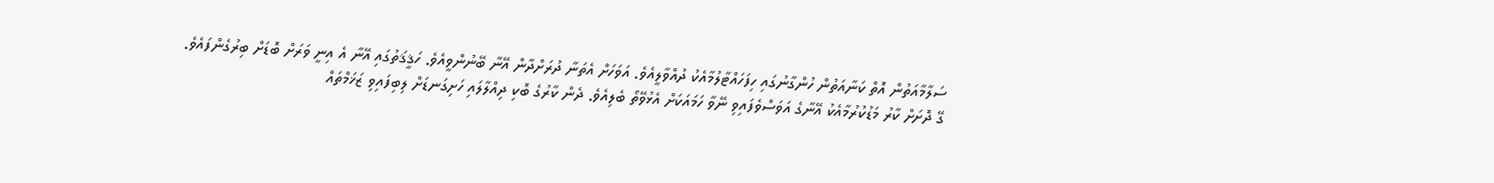ސަލާމާއަތުން އޮތް ކަނާއަތުން ހުންގާނުގައި ހިފަހައްޓާލުމާއެކު ދުއްވާލީއެވެ. އަވަހަށް އެތަނާ ދުރަށްދާން އޭނާ ބޭނުންވީއެވެ. ހަޤީޤަތުގައި އޭނާ އެ އިނީ ވަރަށް ބޮޑަށް ބިރުގެންފައެވެ.
ގޭ ދޮށަށް ކާރު މަޑުކުރުމާއެކު އޭނާގެ އަވަސްވެފައިވި ނޭވާ ހަމައަކަށް އެޅުވޭތޯ ބެލިއެވެ. ދެން ކާރުގެ ބޮކި ދިއްލާލައި ހަށިގަނޑަށް ލިބިފައިވި ޒަޚަމްތައް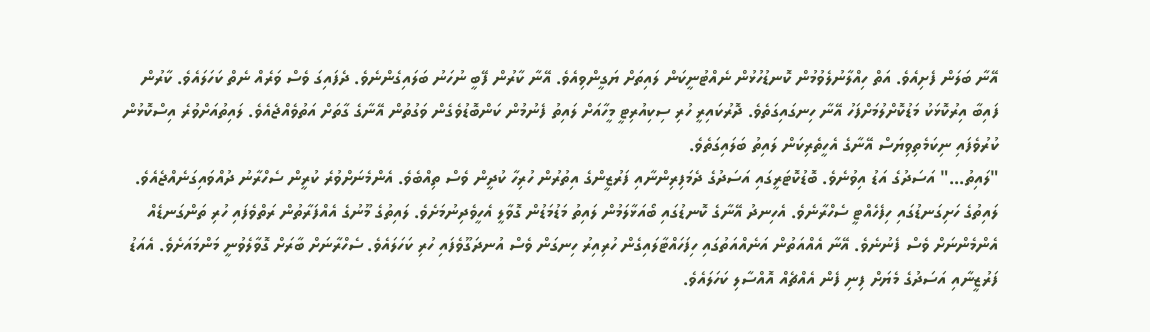އޭނާ ބަލަން ފެށިއެވެ. އަތް ހިއްލާނުލެވުމުން ކޮނޑުހުޅުން ނެއްޓުނީކަން ލައިތަށް ޔަގީންވިއެވެ. އޭނާ ކާރުން ފޭބީ ނުހަނު ބަލައިގެންނެވެ. ދެފައިގަ ވެސް ވަރެއް ނެތް ކަހަލައެވެ. ކާރުން ފައިބާ އިރުކޮޅަކު މަޑުކޮށްލުމަށްފަހު އޭނާ ހިނގައިގަތެވެ. ދޮރުކައިރީ ހުރި ސިކިއުރިޓީ މީހާއަށް ލައިތު ފެނުމުން ކަންބޮޑުވެގެން ވަގުތުން އޭނާގެ ގާތަށް އަތުވެއްޖެއެވެ. ލައިތުއަށްވުރެ އިސްކޮޅުން ކުރުވެފައި ނިކަމެތިވިޔަސް އޭނާގެ އެހީތެރިކަން ލައިތު ބަލައިގަތެވެ.
"ލައިތު..." އަސަދުގެ އަޑު އިވުނެވެ. ބޮޑުކޮޓަރީގައި އަސަދުގެ ދެމަފިރިންނާއި ފަރުޒީންގެ އިތުރުން ހުރިހާ ކުދީން ވެސް ތިއްބެވެ. އެންމެނަށްވުރެ ކުރީން ސެހްރާނު ދުއްވައިގަނެއްޖެއެވެ.
ލައިތުގެ ހަށިގަނޑުގައި ހިފެހެއްޓީ ސެހްރާނެވެ. އެހިނދު އޭނާގެ ކޮނޑުގައި ބޯއަޅާލަމުން ލައިތު މަޑުމަޑުން ގޮވާލީ އެހީވެދިނުމަށެވެ. ލައިތުގެ މޫނުގެ އެއްފަރާތުން ރަތްވެފައި ހުރި ތަންގަނޑެއް އެންމެންނަށް ވެސް ފެނުނެވެ. އޭނާ އެއްއަތުން އަނެއްއަތުގައި ހިފަހައްޓާލައިގެން ހުރިއިރު ހިނގަން ވެސް އުނދަގޫވެފައި ހުރި ކަހަލައެވެ. ސެހްރާނަށް ބާރަށް ގޮވާލެވުނީ މަންމައަށެވެ. އެއަޑު ފަރުޒީނާއި އަސަދުގެ މެޔަށް ފިނި ފެން އެއްޗެއް އޮއްސާލި ކަހަލައެވެ.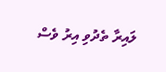ލައިރާ ތެދުވި އިރު ވެސް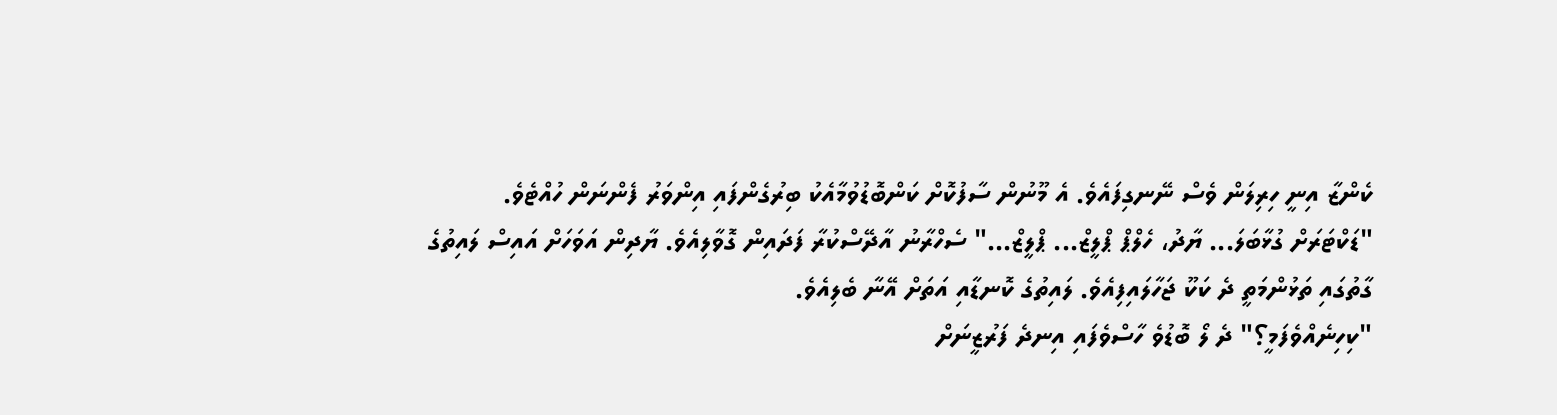ކެންޒާ އިނީ ހިރިލަން ވެސް ނޭނގިފައެވެ. އެ މޫނުން ސާފުކޮށް ކަންބޮޑުވުމާއެކު ބިރުގެންފައި އިންވަރު ފެންނަން ހުއްޓެވެ.
"ޑަކްޓަރަށް ގުޅާބަލަ... ޔާދު، ހެލްޕް ޕްލީޒް... ޕްލީޒް..." ސެހްރާނު އާދޭސްކުރާ ފަދައިން ގޮވާލިއެވެ. ޔާދިން އަވަހަށް އައިސް ލައިތުގެ ގާތުގައި ތަޅުންމަތީ ދެ ކަކޫ ޖަހާލައިފިއެވެ. ލައިތުގެ ކޮނޑާއި އަތަށް އޭނާ ބެލިއެވެ.
"ކިހިނެއްވެފަމީ؟" ދެ ލޯ ބޮޑުވެ ހާސްވެފައި އިނދެ ފަރުޒީނަށް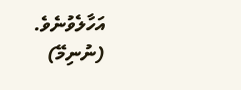އަހާލެވުނެވެ.
(ނުނިމޭ)